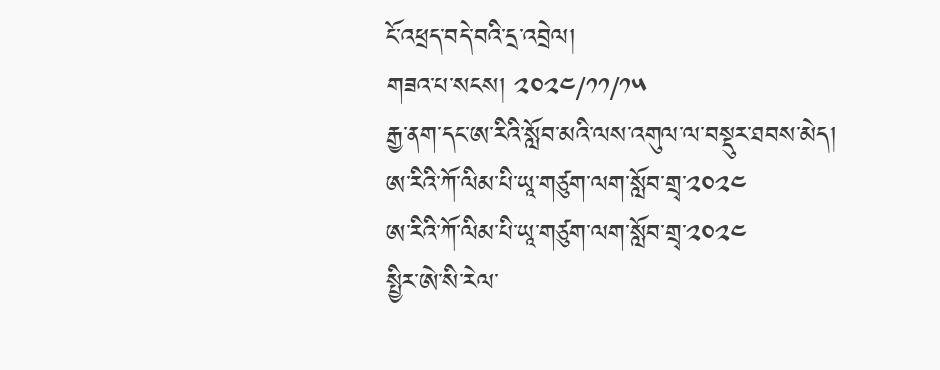ངོ་འཕྲད་བདེ་བའི་དྲ་འབྲེལ།
གཟའ་པ་སངས། ༢༠༢༤/༡༡/༡༥
རྒྱ་ནག་དང་ཨ་རིའི་སློབ་མའི་ལས་འགུལ་ལ་བསྡུར་ཐབས་མེད།
ཨ་རིའི་ཀོ་ལིམ་པི་ཡཱ་གཙུག་ལག་སློབ་གྲྭ་༢༠༢༤
ཨ་རིའི་ཀོ་ལིམ་པི་ཡཱ་གཙུག་ལག་སློབ་གྲྭ་༢༠༢༤
སྤྱིར་ཨེ་སི་རེལ་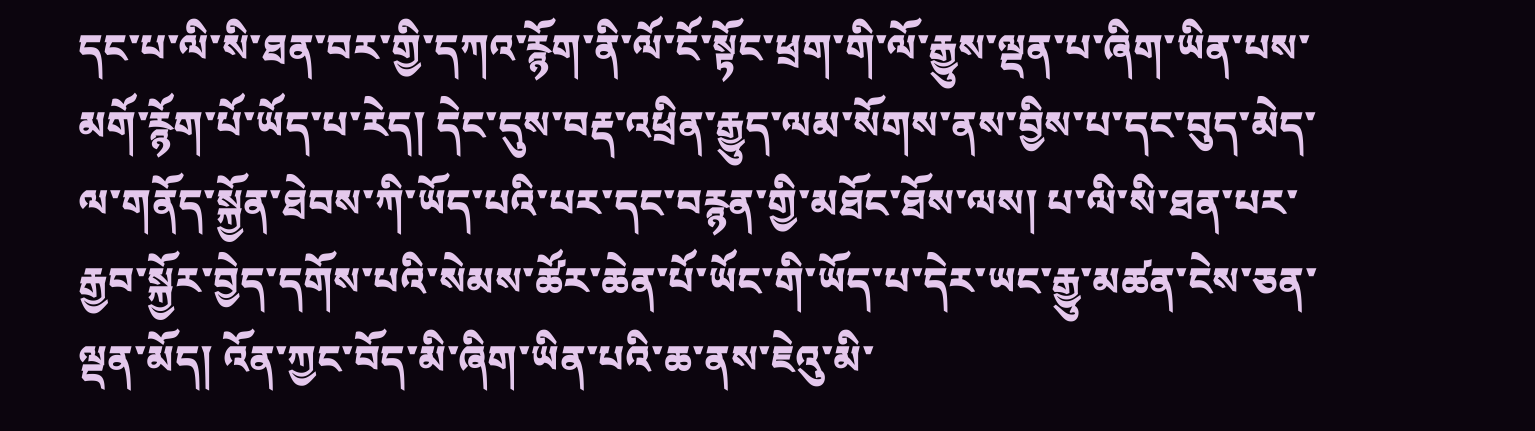དང་པ་ལི་སི་ཐན་བར་གྱི་དཀའ་རྙོག་ནི་ལོ་ངོ་སྟོང་ཕྲག་གི་ལོ་རྒྱུས་ལྡན་པ་ཞིག་ཡིན་པས་མགོ་རྙོག་པོ་ཡོད་པ་རེད། དེང་དུས་བརྡ་འཕྲིན་རྒྱུད་ལམ་སོགས་ནས་བྱིས་པ་དང་བུད་མེད་ལ་གནོད་སྐྱོན་ཐེབས་ཀི་ཡོད་པའི་པར་དང་བརྙན་གྱི་མཐོང་ཐོས་ལས། པ་ལི་སི་ཐན་པར་རྒྱབ་སྐྱོར་བྱེད་དགོས་པའི་སེམས་ཚོར་ཆེན་པོ་ཡོང་གི་ཡོད་པ་དེར་ཡང་རྒྱུ་མཚན་ངེས་ཅན་ལྡན་མོད། འོན་ཀྱང་བོད་མི་ཞིག་ཡིན་པའི་ཆ་ནས་ཇེའུ་མི་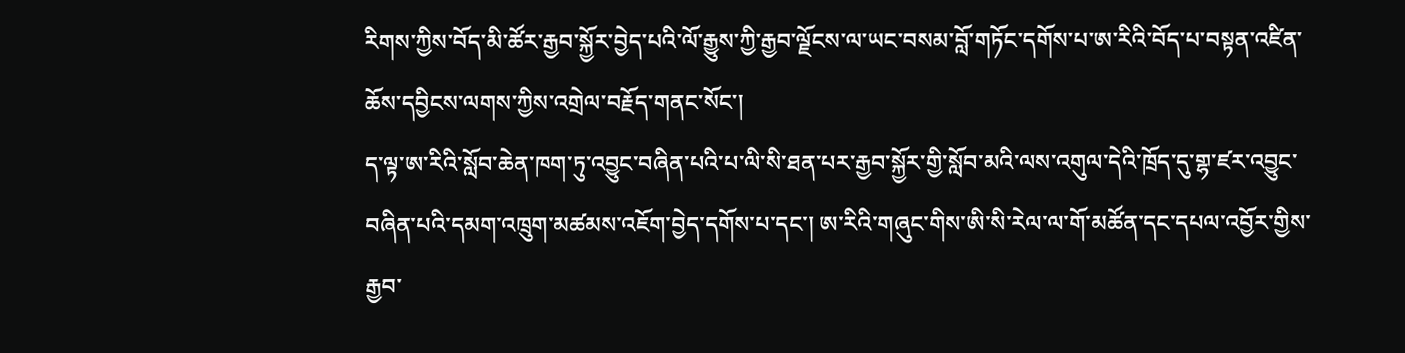རིགས་ཀྱིས་བོད་མི་ཚོར་རྒྱབ་སྐྱོར་བྱེད་པའི་ལོ་རྒྱུས་ཀྱི་རྒྱབ་ལྗོངས་ལ་ཡང་བསམ་བློ་གཏོང་དགོས་པ་ཨ་རིའི་བོད་པ་བསྟན་འཛིན་ཆོས་དབྱིངས་ལགས་ཀྱིས་འགྲེལ་བརྗོད་གནང་སོང་།
ད་ལྟ་ཨ་རིའི་སློབ་ཆེན་ཁག་ཏུ་འབྱུང་བཞིན་པའི་པ་ལི་སི་ཐན་པར་རྒྱབ་སྐྱོར་གྱི་སློབ་མའི་ལས་འགུལ་དེའི་ཁྲོད་དུ་གྷ་ཛར་འབྱུང་བཞིན་པའི་དམག་འཁྲུག་མཚམས་འཇོག་བྱེད་དགོས་པ་དང་། ཨ་རིའི་གཞུང་གིས་ཨི་སི་རེལ་ལ་གོ་མཚོན་དང་དཔལ་འབྱོར་གྱིས་རྒྱབ་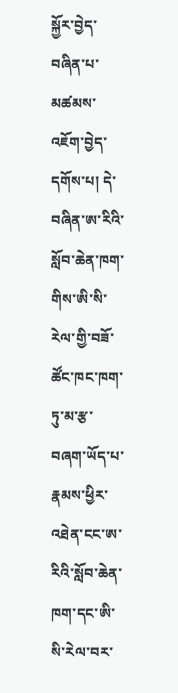སྐྱོར་བྱེད་བཞིན་པ་མཚམས་འཇོག་བྱེད་དགོས་པ། དེ་བཞིན་ཨ་རིའི་སློབ་ཆེན་ཁག་གིས་ཨི་སི་རེལ་གྱི་བཟོ་ཚོང་ཁང་ཁག་ཏུ་མ་རྩ་བཞག་ཡོད་པ་རྣམས་ཕྱིར་འཐེན་ངང་ཨ་རིའི་སློབ་ཆེན་ཁག་དང་ཨི་སི་རེལ་བར་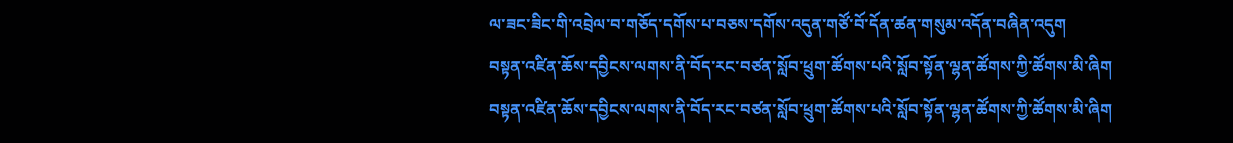ལ་ཟང་ཟིང་གི་འབྲེལ་བ་གཅོད་དགོས་པ་བཅས་དགོས་འདུན་གཙོ་བོ་དོན་ཚན་གསུམ་འདོན་བཞིན་འདུག
བསྟན་འཛིན་ཆོས་དབྱིངས་ལགས་ནི་བོད་རང་བཙན་སློབ་ཕྲུག་ཚོགས་པའི་སློབ་སྟོན་ལྷན་ཚོགས་ཀྱི་ཚོགས་མི་ཞིག
བསྟན་འཛིན་ཆོས་དབྱིངས་ལགས་ནི་བོད་རང་བཙན་སློབ་ཕྲུག་ཚོགས་པའི་སློབ་སྟོན་ལྷན་ཚོགས་ཀྱི་ཚོགས་མི་ཞིག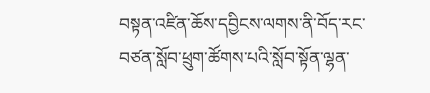བསྟན་འཛིན་ཆོས་དབྱིངས་ལགས་ནི་བོད་རང་བཙན་སློབ་ཕྲུག་ཚོགས་པའི་སློབ་སྟོན་ལྷན་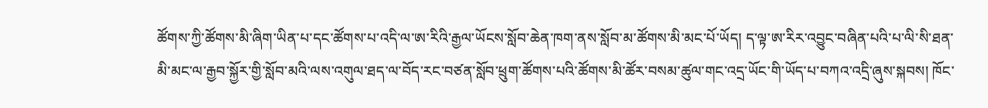ཚོགས་ཀྱི་ཚོགས་མི་ཞིག་ཡིན་པ་དང་ཚོགས་པ་འདི་ལ་ཨ་རིའི་རྒྱལ་ཡོངས་སློབ་ཆེན་ཁག་ནས་སློབ་མ་ཚོགས་མི་མང་པོ་ཡོད། ད་ལྟ་ཨ་རིར་འབྱུང་བཞིན་པའི་པ་ལི་སི་ཐན་མི་མང་ལ་རྒྱབ་སྐྱོར་གྱི་སློབ་མའི་ལས་འགུལ་ཐད་ལ་བོད་རང་བཙན་སློབ་ཕྲུག་ཚོགས་པའི་ཚོགས་མི་ཚོར་བསམ་ཚུལ་གང་འདྲ་ཡོང་གི་ཡོད་པ་བཀའ་འདྲི་ཞུས་སྐབས། ཁོང་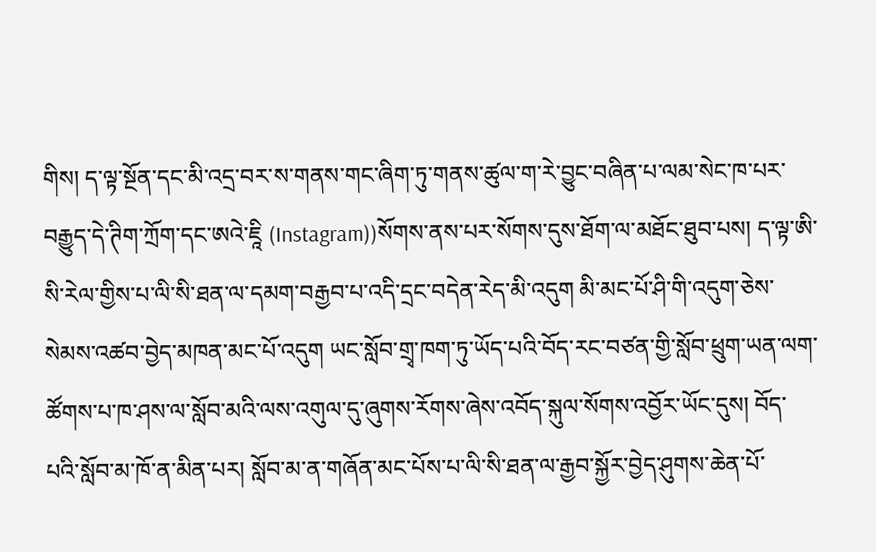གིས། ད་ལྟ་སྔོན་དང་མི་འདྲ་བར་ས་གནས་གང་ཞིག་ཏུ་གནས་ཚུལ་ག་རེ་བྱུང་བཞིན་པ་ལམ་སེང་ཁ་པར་བརྒྱུད་དེ་ཊིག་ཀྲོག་དང་ཨའེ་ཇཱི (Instagram))སོགས་ནས་པར་སོགས་དུས་ཐོག་ལ་མཐོང་ཐུབ་པས། ད་ལྟ་ཨི་སི་རེལ་གྱིས་པ་ལི་སི་ཐན་ལ་དམག་བརྒྱབ་པ་འདི་དྲང་བདེན་རེད་མི་འདུག མི་མང་པོ་ཤི་གི་འདུག་ཅེས་སེམས་འཚབ་བྱེད་མཁན་མང་པོ་འདུག ཡང་སློབ་གྲྭ་ཁག་ཏུ་ཡོད་པའི་བོད་རང་བཙན་གྱི་སློབ་ཕྲུག་ཡན་ལག་ཚོགས་པ་ཁ་ཤས་ལ་སློབ་མའི་ལས་འགུལ་དུ་ཞུགས་རོགས་ཞེས་འབོད་སྐུལ་སོགས་འབྱོར་ཡོང་དུས། བོད་པའི་སློབ་མ་ཁོ་ན་མིན་པར། སློབ་མ་ན་གཞོན་མང་པོས་པ་ལི་སི་ཐན་ལ་རྒྱབ་སྐྱོར་བྱེད་ཤུགས་ཆེན་པོ་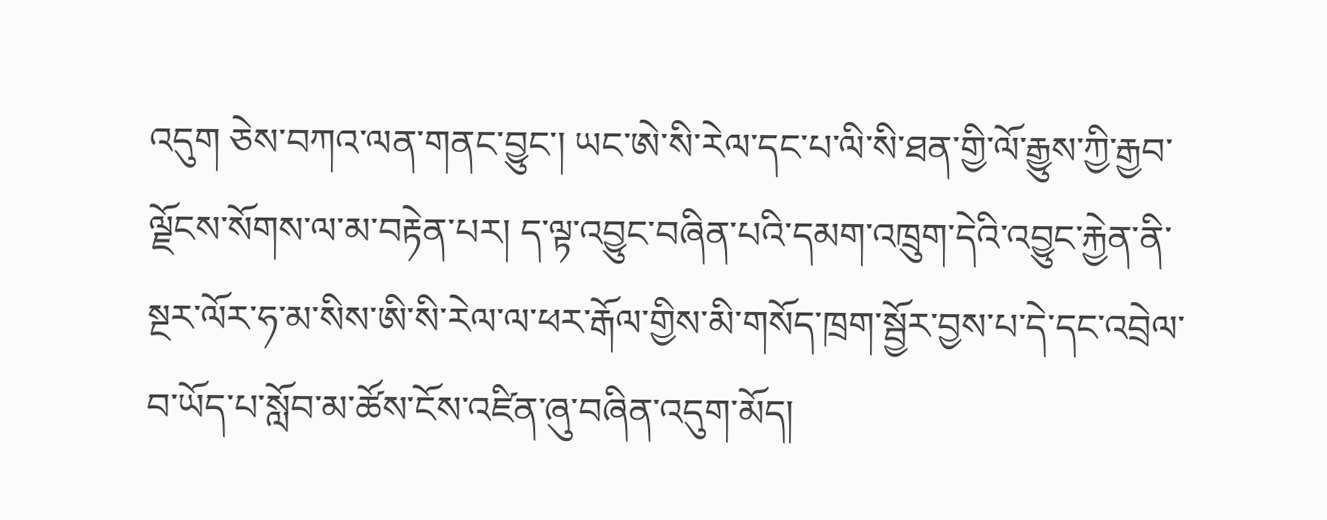འདུག ཅེས་བཀའ་ལན་གནང་བྱུང་། ཡང་ཨེ་སི་རེལ་དང་པ་ལི་སི་ཐན་གྱི་ལོ་རྒྱུས་ཀྱི་རྒྱབ་ལྗོངས་སོགས་ལ་མ་བརྟེན་པར། ད་ལྟ་འབྱུང་བཞིན་པའི་དམག་འཁྲུག་དེའི་འབྱུང་རྐྱེན་ནི་སྔར་ལོར་ཧ་མ་སིས་ཨི་སི་རེལ་ལ་ཕར་རྒོལ་གྱིས་མི་གསོད་ཁྲག་སྦྱོར་བྱས་པ་དེ་དང་འབྲེལ་བ་ཡོད་པ་སློབ་མ་ཚོས་ངོས་འཛིན་ཞུ་བཞིན་འདུག་མོད།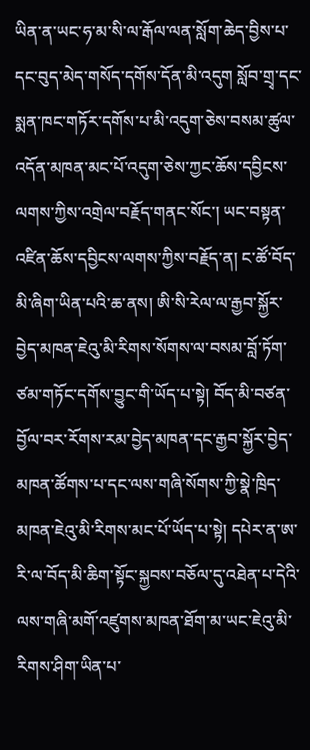ཡིན་ན་ཡང་ཧ་མ་སི་ལ་རྒོལ་ལན་སློག་ཆེད་བྱིས་པ་དང་བུད་མེད་གསོད་དགོས་དོན་མི་འདུག སློབ་གྲྭ་དང་སྨན་ཁང་གཏོར་དགོས་པ་མི་འདུག་ཅེས་བསམ་ཚུལ་འདོན་མཁན་མང་པོ་འདུག་ཅེས་ཀྱང་ཆོས་དབྱིངས་ལགས་ཀྱིས་འགྲེལ་བརྗོད་གནང་སོང་། ཡང་བསྟན་འཛིན་ཆོས་དབྱིངས་ལགས་ཀྱིས་བརྗོད་ན། ང་ཚོ་བོད་མི་ཞིག་ཡིན་པའི་ཆ་ནས། ཨི་སི་རེལ་ལ་རྒྱབ་སྐྱོར་བྱེད་མཁན་ཇེའུ་མི་རིགས་སོགས་ལ་བསམ་བློ་ཏོག་ཙམ་གཏོང་དགོས་བྱུང་གི་ཡོད་པ་སྟེ། བོད་མི་བཙན་བྱོལ་བར་རོགས་རམ་བྱེད་མཁན་དང་རྒྱབ་སྐྱོར་བྱེད་མཁན་ཚོགས་པ་དང་ལས་གཞི་སོགས་ཀྱི་སྣེ་ཁྲིད་མཁན་ཇེའུ་མི་རིགས་མང་པོ་ཡོད་པ་སྟེ། དཔེར་ན་ཨ་རི་ལ་བོད་མི་ཆིག་སྟོང་སྐྱབས་བཅོལ་དུ་འཐེན་པ་དེའི་ལས་གཞི་མགོ་འཛུགས་མཁན་ཐོག་མ་ཡང་ཇེའུ་མི་རིགས་ཤིག་ཡིན་པ་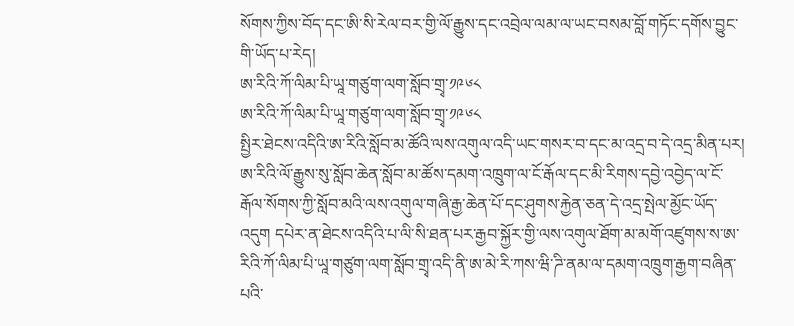སོགས་ཀྱིས་བོད་དང་ཨི་སི་རེལ་བར་གྱི་ལོ་རྒྱུས་དང་འབྲེལ་ལམ་ལ་ཡང་བསམ་བློ་གཏོང་དགོས་བྱུང་གི་ཡོད་པ་རེད།
ཨ་རིའི་ཀོ་ལིམ་པི་ཡཱ་གཙུག་ལག་སློབ་གྲྭ་༡༩༦༨
ཨ་རིའི་ཀོ་ལིམ་པི་ཡཱ་གཙུག་ལག་སློབ་གྲྭ་༡༩༦༨
སྤྱིར་ཐེངས་འདིའི་ཨ་རིའི་སློབ་མ་ཚོའི་ལས་འགུལ་འདི་ཡང་གསར་བ་དང་མ་འདྲ་བ་དེ་འདྲ་མིན་པར། ཨ་རིའི་ལོ་རྒྱུས་སུ་སློབ་ཆེན་སློབ་མ་ཚོས་དམག་འཁྲུག་ལ་ངོ་རྒོལ་དང་མི་རིགས་དབྱེ་འབྱེད་ལ་ངོ་རྒོལ་སོགས་ཀྱི་སློབ་མའི་ལས་འགུལ་གཞི་རྒྱ་ཆེན་པོ་དང་ཤུགས་རྐྱེན་ཅན་དེ་འདྲ་སྤེལ་མྱོང་ཡོད་འདུག དཔེར་ན་ཐེངས་འདིའི་པ་ལི་སི་ཐན་པར་རྒྱབ་སྐྱོར་གྱི་ལས་འགུལ་ཐོག་མ་མགོ་འཛུགས་ས་ཨ་རིའི་ཀོ་ལིམ་པི་ཡཱ་གཙུག་ལག་སློབ་གྲྭ་འདི་ནི་ཨ་མེ་རི་ཀས་ཝི་ཌི་ནམ་ལ་དམག་འཁྲུག་རྒྱག་བཞིན་པའི་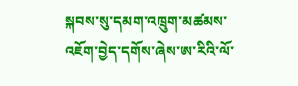སྐབས་སུ་དམག་འཁྲུག་མཚམས་འཇོག་བྱེད་དགོས་ཞེས་ཨ་རིའི་ལོ་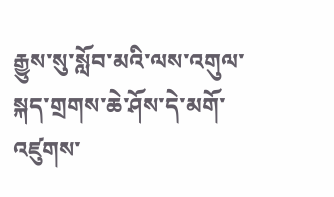རྒྱུས་སུ་སློབ་མའི་ལས་འགུལ་སྐད་གྲགས་ཆེ་ཤོས་དེ་མགོ་འཛུགས་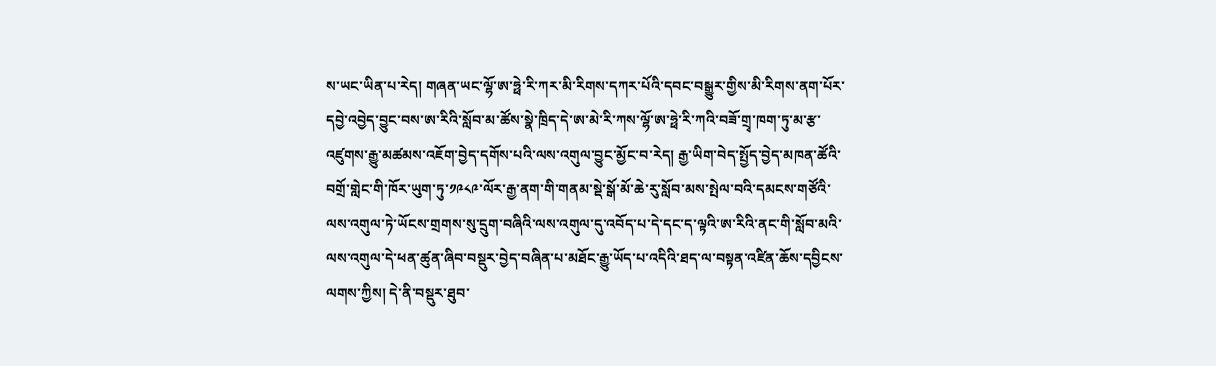ས་ཡང་ཡིན་པ་རེད། གཞན་ཡང་ལྷོ་ཨ་ཧྥེ་རི་ཀར་མི་རིགས་དཀར་པོའི་དབང་བསྒྱུར་གྱིས་མི་རིགས་ནག་པོར་དབྱེ་འབྱེད་བྱུང་བས་ཨ་རིའི་སློབ་མ་ཚོས་སྣེ་ཁྲིད་དེ་ཨ་མེ་རི་ཀས་ལྷོ་ཨ་ཧྥེ་རི་ཀའི་བཟོ་གྲྭ་ཁག་ཏུ་མ་རྩ་འཛུགས་རྒྱུ་མཚམས་འཇོག་བྱེད་དགོས་པའི་ལས་འགུལ་བྱུང་མྱོང་བ་རེད། རྒྱ་ཡིག་བེད་སྤྱོད་བྱེད་མཁན་ཚོའི་བགྲོ་གླེང་གི་ཁོར་ཡུག་ཏུ་༡༩༨༩་ལོར་རྒྱ་ནག་གི་གནམ་སྡེ་སྒོ་མོ་ཆེ་རུ་སློབ་མས་སྤེལ་བའི་དམངས་གཙོའི་ལས་འགུལ་ཏེ་ཡོངས་གྲགས་སུ་དྲུག་བཞིའི་ལས་འགུལ་དུ་འབོད་པ་དེ་དང་ད་ལྟའི་ཨ་རིའི་ནང་གི་སློབ་མའི་ལས་འགུལ་དེ་ཕན་ཚུན་ཞིབ་བསྡུར་བྱེད་བཞིན་པ་མཐོང་རྒྱུ་ཡོད་པ་འདིའི་ཐད་ལ་བསྟན་འཛིན་ཆོས་དབྱིངས་ལགས་ཀྱིས། དེ་ནི་བསྡུར་ཐུབ་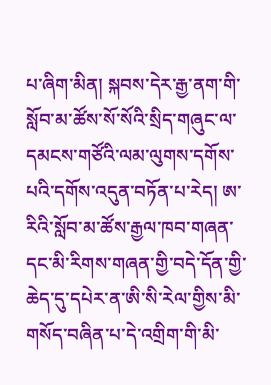པ་ཞིག་མིན། སྐབས་དེར་རྒྱ་ནག་གི་སློབ་མ་ཚོས་སོ་སོའི་སྲིད་གཞུང་ལ་དམངས་གཙོའི་ལམ་ལུགས་དགོས་པའི་དགོས་འདུན་བཏོན་པ་རེད། ཨ་རིའི་སློབ་མ་ཚོས་རྒྱལ་ཁབ་གཞན་དང་མི་རིགས་གཞན་གྱི་བདེ་དོན་གྱི་ཆེད་དུ་དཔེར་ན་ཨི་སི་རེལ་གྱིས་མི་གསོད་བཞིན་པ་དེ་འགྲིག་གི་མི་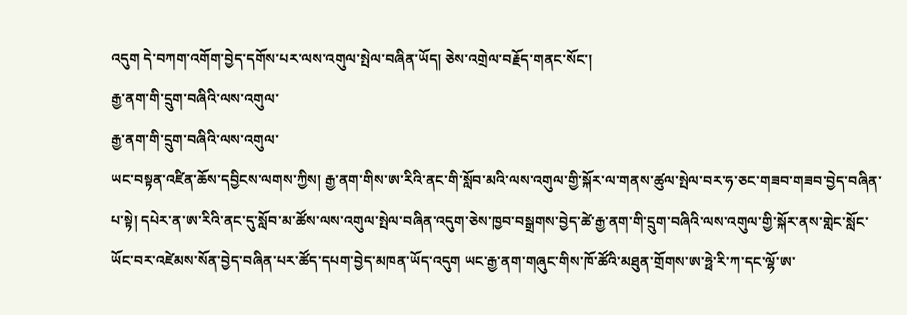འདུག དེ་བཀག་འགོག་བྱེད་དགོས་པར་ལས་འགུལ་སྤེལ་བཞིན་ཡོད། ཅེས་འགྲེལ་བརྗོད་གནང་སོང་།
རྒྱ་ནག་གི་དྲུག་བཞིའི་ལས་འགུལ་
རྒྱ་ནག་གི་དྲུག་བཞིའི་ལས་འགུལ་
ཡང་བསྟན་འཛིན་ཆོས་དབྱིངས་ལགས་ཀྱིས། རྒྱ་ནག་གིས་ཨ་རིའི་ནང་གི་སློབ་མའི་ལས་འགུལ་གྱི་སྐོར་ལ་གནས་ཚུལ་སྤེལ་བར་ཧ་ཅང་གཟབ་གཟབ་བྱེད་བཞིན་པ་སྟེ། དཔེར་ན་ཨ་རིའི་ནང་དུ་སློབ་མ་ཚོས་ལས་འགུལ་སྤེལ་བཞིན་འདུག་ཅེས་ཁྱབ་བསྒྲགས་བྱེད་ཚེ་རྒྱ་ནག་གི་དྲུག་བཞིའི་ལས་འགུལ་གྱི་སྐོར་ནས་གླེང་སློང་ཡོང་བར་འཛེམས་སོན་བྱེད་བཞིན་པར་ཚོད་དཔག་བྱེད་མཁན་ཡོད་འདུག ཡང་རྒྱ་ནག་གཞུང་གིས་ཁོ་ཚོའི་མཐུན་གྲོགས་ཨ་ཧྥེ་རི་ཀ་དང་ལྷོ་ཨ་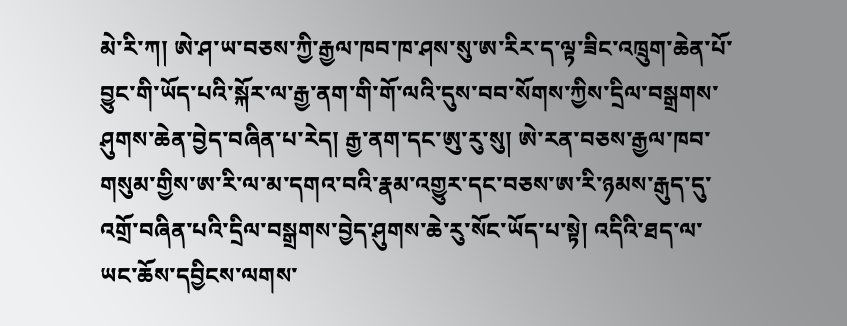མེ་རི་ཀ། ཨེ་ཤ་ཡ་བཅས་ཀྱི་རྒྱལ་ཁབ་ཁ་ཤས་སུ་ཨ་རིར་ད་ལྟ་ཟིང་འཁྲུག་ཆེན་པོ་བྱུང་གི་ཡོད་པའི་སྐོར་ལ་རྒྱ་ནག་གི་གོ་ལའི་དུས་བབ་སོགས་ཀྱིས་དྲིལ་བསྒྲགས་ཤུགས་ཆེན་བྱེད་བཞིན་པ་རེད། རྒྱ་ནག་དང་ཨུ་རུ་སུ། ཨེ་རན་བཅས་རྒྱལ་ཁབ་གསུམ་གྱིས་ཨ་རི་ལ་མ་དགའ་བའི་རྣམ་འགྱུར་དང་བཅས་ཨ་རི་ཉམས་རྒུད་དུ་འགྲོ་བཞིན་པའི་དྲིལ་བསྒྲགས་བྱེད་ཤུགས་ཆེ་རུ་སོང་ཡོད་པ་སྟེ། འདིའི་ཐད་ལ་ཡང་ཆོས་དབྱིངས་ལགས་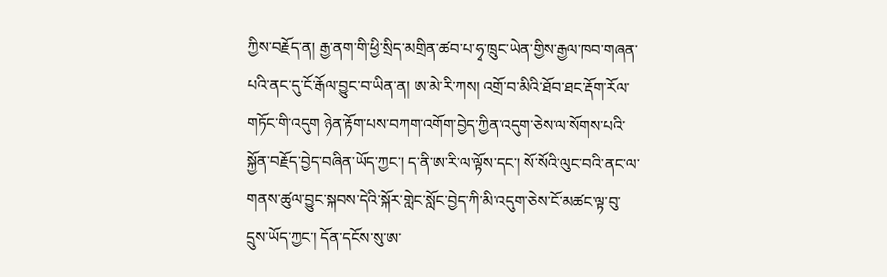ཀྱིས་བརྗོད་ན། རྒྱ་ནག་གི་ཕྱི་སྲིད་མགྲིན་ཚབ་པ་ཧྭ་ཁྲུང་ཡེན་གྱིས་རྒྱལ་ཁབ་གཞན་པའི་ནང་དུ་ངོ་རྒོལ་བྱུང་བ་ཡིན་ན། ཨ་མེ་རི་ཀས། འགྲོ་བ་མིའི་ཐོབ་ཐང་རྡོག་རོལ་གཏོང་གི་འདུག ཉེན་རྟོག་པས་བཀག་འགོག་བྱེད་ཀྱིན་འདུག་ཅེས་ལ་སོགས་པའི་སྐྱོན་བརྗོད་བྱེད་བཞིན་ཡོད་ཀྱང་། ད་ནི་ཨ་རི་ལ་ལྟོས་དང་། སོ་སོའི་ལུང་བའི་ནང་ལ་གནས་ཚུལ་བྱུང་སྐབས་དེའི་སྐོར་གླེང་སློང་བྱེད་ཀི་མི་འདུག་ཅེས་ངོ་མཚང་ལྟ་བུ་དྲུས་ཡོད་ཀྱང་། དོན་དངོས་སུ་ཨ་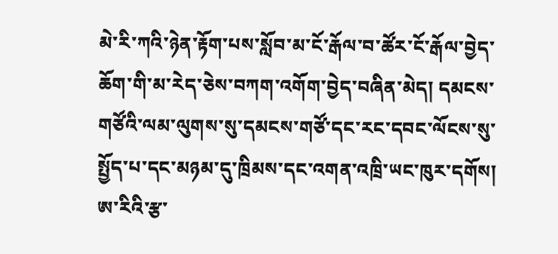མེ་རི་ཀའི་ཉེན་རྟོག་པས་སློབ་མ་ངོ་རྒོལ་བ་ཚོར་ངོ་རྒོལ་བྱེད་ཆོག་གི་མ་རེད་ཅེས་བཀག་འགོག་བྱེད་བཞིན་མེད། དམངས་གཙོའི་ལམ་ལུགས་སུ་དམངས་གཙོ་དང་རང་དབང་ལོངས་སུ་སྤྱོད་པ་དང་མཉམ་དུ་ཁྲིམས་དང་འགན་འཁྲི་ཡང་ཁུར་དགོས། ཨ་རིའི་རྩ་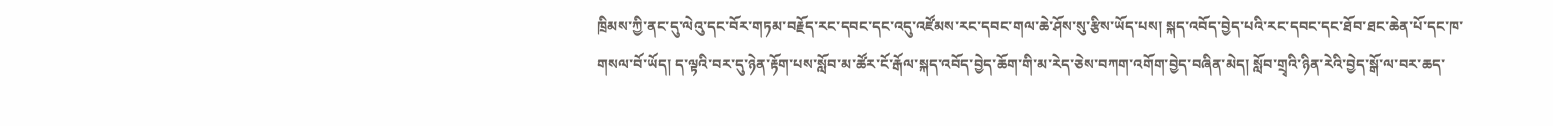ཁྲིམས་ཀྱི་ནང་དུ་ལེའུ་དང་བོར་གཏམ་བརྗོད་རང་དབང་དང་འདུ་འཛོམས་རང་དབང་གལ་ཆེ་ཤོས་སུ་རྩིས་ཡོད་པས། སྐད་འབོད་བྱེད་པའི་རང་དབང་དང་ཐོབ་ཐང་ཆེན་པོ་དང་ཁ་གསལ་བོ་ཡོད། ད་ལྟའི་བར་དུ་ཉེན་རྟོག་པས་སློབ་མ་ཚོར་ངོ་རྒོལ་སྐད་འབོད་བྱེད་ཆོག་གི་མ་རེད་ཅེས་བཀག་འགོག་བྱེད་བཞིན་མེད། སློབ་གྲྭའི་ཉིན་རེའི་བྱེད་སྒོ་ལ་བར་ཆད་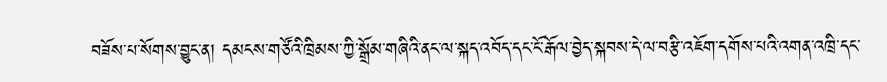བཟོས་པ་སོགས་བྱུང་ན། དམངས་གཙོའི་ཁྲིམས་ཀྱི་སྒྲོམ་གཞིའི་ནང་ལ་སྐད་འབོད་དང་ངོ་རྒོལ་བྱེད་སྐབས་དེ་ལ་བརྩི་འཇོག་དགོས་པའི་འགན་འཁྲི་དང་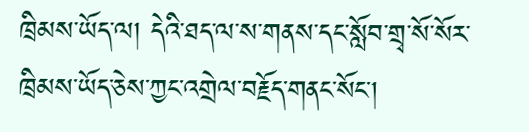ཁྲིམས་ཡོད་ལ། དེའི་ཐད་ལ་ས་གནས་དང་སློབ་གྲྭ་སོ་སོར་ཁྲིམས་ཡོད་ཅེས་ཀྱང་འགྲེལ་བརྗོད་གནང་སོང་།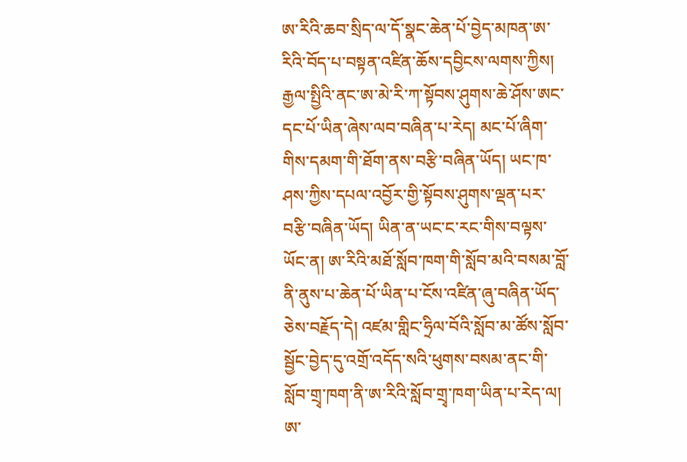ཨ་རིའི་ཆབ་སྲིད་ལ་དོ་སྣང་ཆེན་པོ་བྱེད་མཁན་ཨ་རིའི་བོད་པ་བསྟན་འཛིན་ཆོས་དབྱིངས་ལགས་ཀྱིས། རྒྱལ་སྤྱིའི་ནང་ཨ་མེ་རི་ཀ་སྟོབས་ཤུགས་ཆེ་ཤོས་ཨང་དང་པོ་ཡིན་ཞེས་ལབ་བཞིན་པ་རེད། མང་པོ་ཞིག་གིས་དམག་གི་ཐོག་ནས་བརྩི་བཞིན་ཡོད། ཡང་ཁ་ཤས་ཀྱིས་དཔལ་འབྱོར་གྱི་སྟོབས་ཤུགས་ལྡན་པར་བརྩི་བཞིན་ཡོད། ཡིན་ན་ཡང་ང་རང་གིས་བལྟས་ཡོང་ན། ཨ་རིའི་མཐོ་སློབ་ཁག་གི་སློབ་མའི་བསམ་བློ་ནི་ནུས་པ་ཆེན་པོ་ཡིན་པ་ངོས་འཛིན་ཞུ་བཞིན་ཡོད་ཅེས་བརྗོད་དེ། འཛམ་གླིང་ཧྲིལ་བོའི་སློབ་མ་ཚོས་སློབ་སྦྱོང་བྱེད་དུ་འགྲོ་འདོད་སའི་ཕུགས་བསམ་ནང་གི་སློབ་གྲྭ་ཁག་ནི་ཨ་རིའི་སློབ་གྲྭ་ཁག་ཡིན་པ་རེད་ལ། ཨ་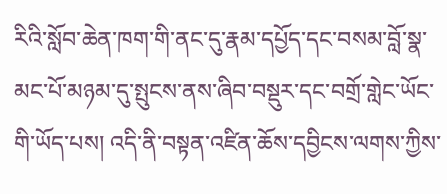རིའི་སློབ་ཆེན་ཁག་གི་ནང་དུ་རྣམ་དཔྱོད་དང་བསམ་བློ་སྣ་མང་པོ་མཉམ་དུ་སྤུངས་ནས་ཞིབ་བསྡུར་དང་བགྲོ་གླེང་ཡོང་གི་ཡོད་པས། འདི་ནི་བསྟན་འཛིན་ཆོས་དབྱིངས་ལགས་ཀྱིས་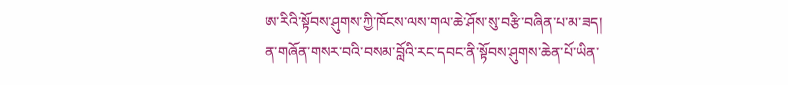ཨ་རིའི་སྟོབས་ཤུགས་ཀྱི་ཁོངས་ལས་གལ་ཆེ་ཤོས་སུ་བརྩི་བཞིན་པ་མ་ཟད། ན་གཞོན་གསར་བའི་བསམ་བློའི་རང་དབང་ནི་སྟོབས་ཤུགས་ཆེན་པོ་ཡིན་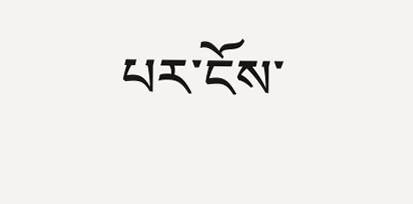པར་ངོས་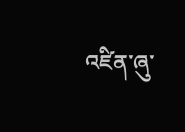འཛིན་ཞུ་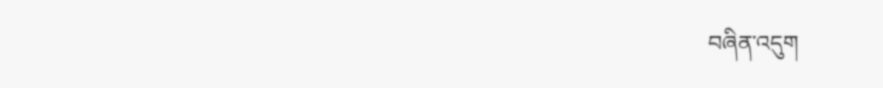བཞིན་འདུག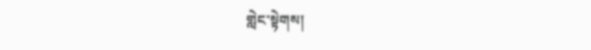གླེང་སྟེགས།